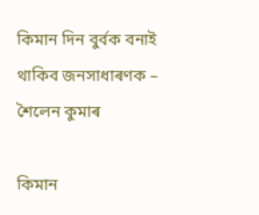কিমান দিন বুৰ্বক বনাই থাকিব জনসাধাৰণক –  শৈলেন কুমাৰ

কিমান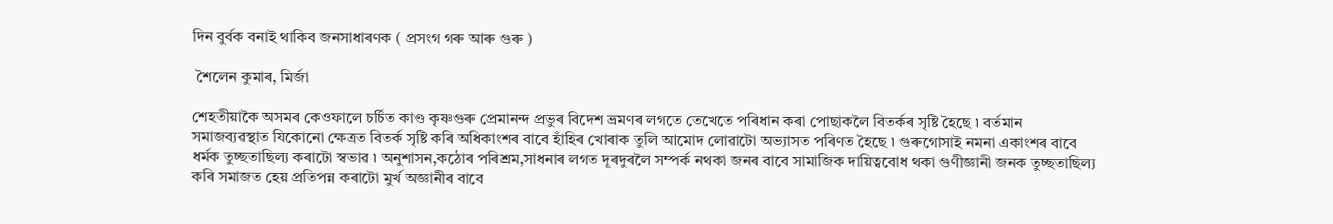দিন বুৰ্বক বনাই থাকিব জনসাধাৰণক ( প্ৰসংগ গৰু আৰু গুৰু )

 শৈলেন কুমাৰ, মিৰ্জা

শেহতীয়াকৈ অসমৰ কেওফালে চৰ্চিত কাণ্ড কৃষ্ণগুৰু প্ৰেমানন্দ প্ৰভুৰ বিদেশ ভ্ৰমণৰ লগতে তেখেতে পৰিধান কৰা পোছাকলৈ বিতৰ্কৰ সৃষ্টি হৈছে ৷ বৰ্তমান সমাজব্যৱস্থাত যিকোনো ক্ষেত্ৰত বিতৰ্ক সৃষ্টি কৰি অধিকাংশৰ বাবে হাঁহিৰ খোৰাক তুলি আমোদ লোৱাটো অভ্যাসত পৰিণত হৈছে ৷ গুৰুগোসাই নমনা একাংশৰ বাবে ধৰ্মক তুচ্ছতাছিল্য কৰাটো স্বভাৱ ৷ অনুশাসন,কঠোৰ পৰিশ্ৰম,সাধনাৰ লগত দূৰদুৰলৈ সম্পৰ্ক নথকা জনৰ বাবে সামাজিক দায়িত্ববোধ থকা গুণীজ্ঞানী জনক তুচ্ছতাছিল্য কৰি সমাজত হেয় প্ৰতিপন্ন কৰাটো মুৰ্খ অজ্ঞানীৰ বাবে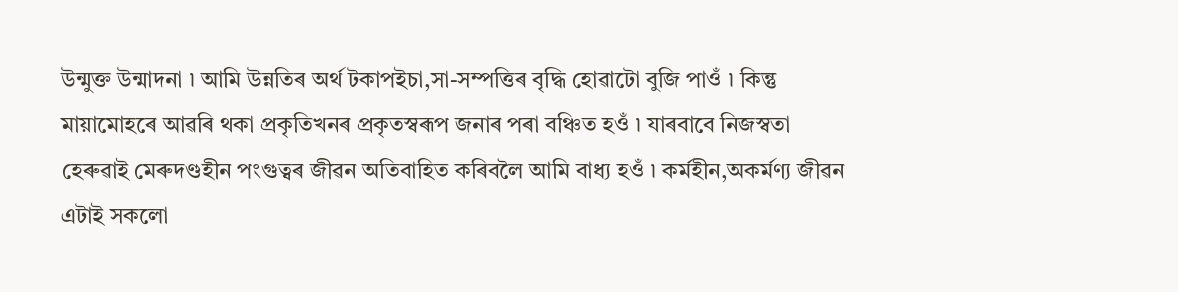উন্মুক্ত উন্মাদনা ৷ আমি উন্নতিৰ অৰ্থ টকাপইচা,সা-সম্পত্তিৰ বৃদ্ধি হোৱাটো বুজি পাওঁ ৷ কিন্তু মায়ামোহৰে আৱৰি থকা প্ৰকৃতিখনৰ প্ৰকৃতস্বৰূপ জনাৰ পৰা বঞ্চিত হওঁ ৷ যাৰবাবে নিজস্বতা হেৰুৱাই মেৰুদণ্ডহীন পংগুত্বৰ জীৱন অতিবাহিত কৰিবলৈ আমি বাধ্য হওঁ ৷ কৰ্মহীন,অকৰ্মণ্য জীৱন এটাই সকলো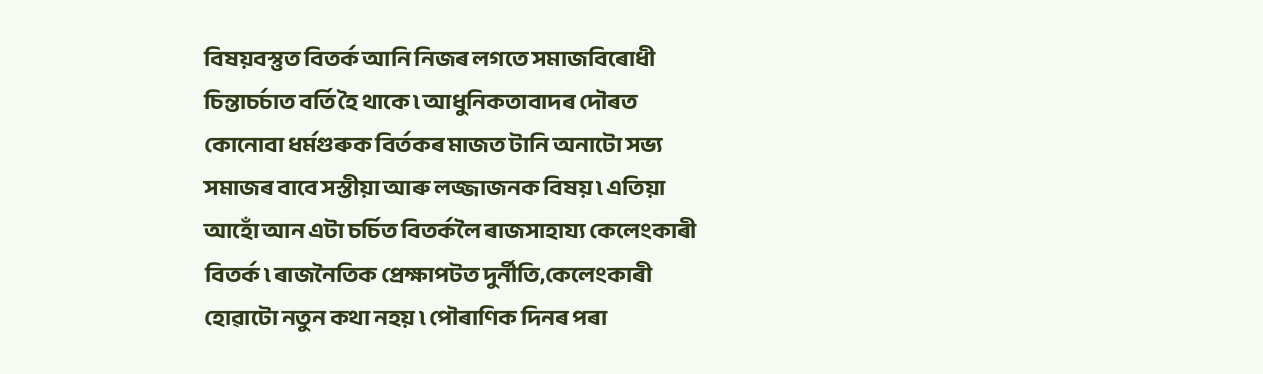বিষয়বস্তুত বিতৰ্ক আনি নিজৰ লগতে সমাজবিৰোধী চিন্তাচৰ্চাত বৰ্তি হৈ থাকে ৷ আধুনিকতাবাদৰ দৌৰত কোনোবা ধৰ্মগুৰুক বিৰ্তকৰ মাজত টানি অনাটো সভ্য সমাজৰ বাবে সস্তীয়া আৰু লজ্জাজনক বিষয় ৷ এতিয়া আহোঁ আন এটা চৰ্চিত বিতৰ্কলৈ ৰাজসাহায্য কেলেংকাৰী বিতৰ্ক ৷ ৰাজনৈতিক প্ৰেক্ষাপটত দুৰ্নীতি,কেলেংকাৰী হোৱাটো নতুন কথা নহয় ৷ পৌৰাণিক দিনৰ পৰা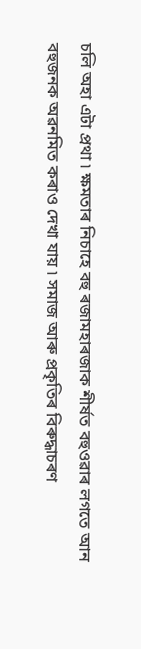চলি অহা এটা প্ৰথা ৷ ক্ষমতাৰ নিচাহে বহু ৰজামহাৰজাক শীৰ্ষত বহুওৱাৰ লগতে আন বহুজনক অৱনমিত কৰাও দেখা যায় ৷ সমাজ আৰু প্ৰকৃতিৰ বিৰুদ্ধাচৰণ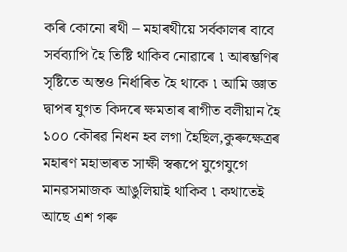কৰি কোনো ৰথী – মহাৰথীয়ে সৰ্বকালৰ বাবে সৰ্বব্যাপি হৈ তিষ্টি থাকিব নোৱাৰে ৷ আৰম্ভণিৰ সৃষ্টিতে অন্তও নিৰ্ধাৰিত হৈ থাকে ৷ আমি জ্ঞাত দ্বাপৰ যুগত কিদৰে ক্ষমতাৰ ৰাগীত বলীয়ান হৈ ১০০ কৌৰৱ নিধন হব লগা হৈছিল,কুৰুক্ষেত্ৰৰ মহাৰণ মহাভাৰত সাক্ষী স্বৰূপে যুগেযুগে মানৱসমাজক আঙুলিয়াই থাকিব ৷ কথাতেই আছে এশ গৰু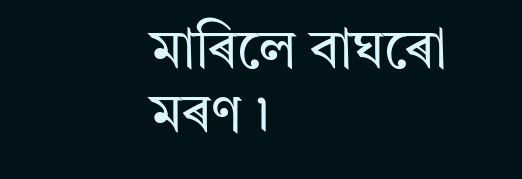মাৰিলে বাঘৰো মৰণ ৷